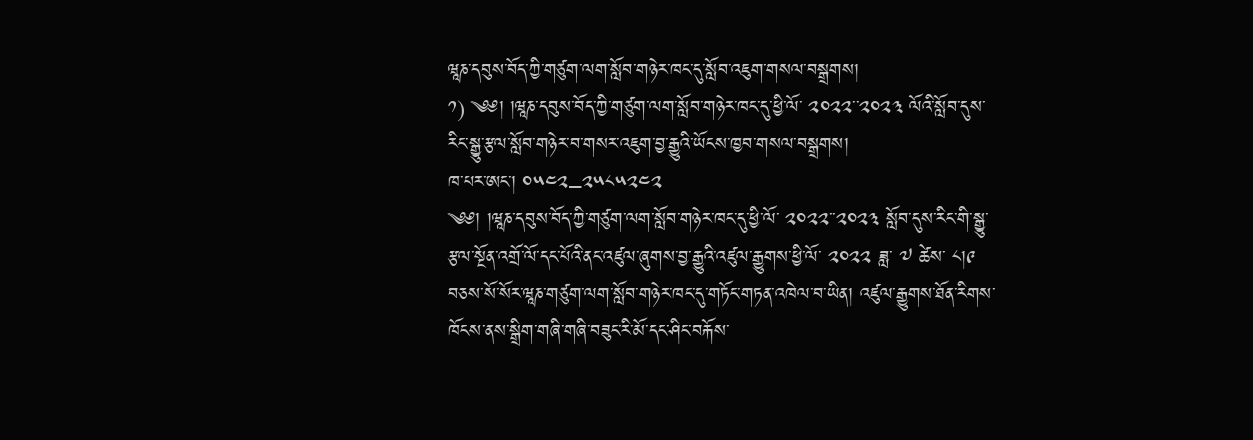ཝཱཎ་དབུས་བོད་ཀྱི་གཙུག་ལག་སློབ་གཉེར་ཁང་དུ་སློབ་འཇུག་གསལ་བསྒྲགས།
༡) ༄༅། །ཝཱཎ་དབུས་བོད་ཀྱི་གཙུག་ལག་སློབ་གཉེར་ཁང་དུ་ཕྱི་ལོ་ ༢༠༢༢་་༢༠༢༣ ལོའི་སློབ་དུས་རིང་སྒྱུ་རྩལ་སློབ་གཉེར་བ་གསར་འཇུག་བྱ་རྒྱུའི་ཡོངས་ཁྱབ་གསལ་བསྒྲགས།
ཁ་པར་ཨང་། ༠༥༤༢–༢༥༨༥༢༤༢
༄༅། །ཝཱཎ་དབུས་བོད་ཀྱི་གཙུག་ལག་སློབ་གཉེར་ཁང་དུ་ཕྱི་ལོ་ ༢༠༢༢་་༢༠༢༣ སློབ་དུས་རིང་གི་སྒྱུ་རྩལ་སྔོན་འགྲོ་ལོ་དང་པོའི་ནང་འཛུལ་ཞུགས་བྱ་རྒྱུའི་འཛུལ་རྒྱུགས་ཕྱི་ལོ་ ༢༠༢༢ ཟླ་ ༧ ཚེས་ ༨།༩ བཅས་སོ་སོར་ཝཱཎ་གཙུག་ལག་སློབ་གཉེར་ཁང་དུ་གཏོང་གཏན་འཁེལ་བ་ཡིན། འཛུལ་རྒྱུགས་ཐོན་རིགས་ཁོངས་ནས་སྒྲིག་གཞི་གཞི་བཟུང་རི་མོ་དང་ཤིང་བརྐོས་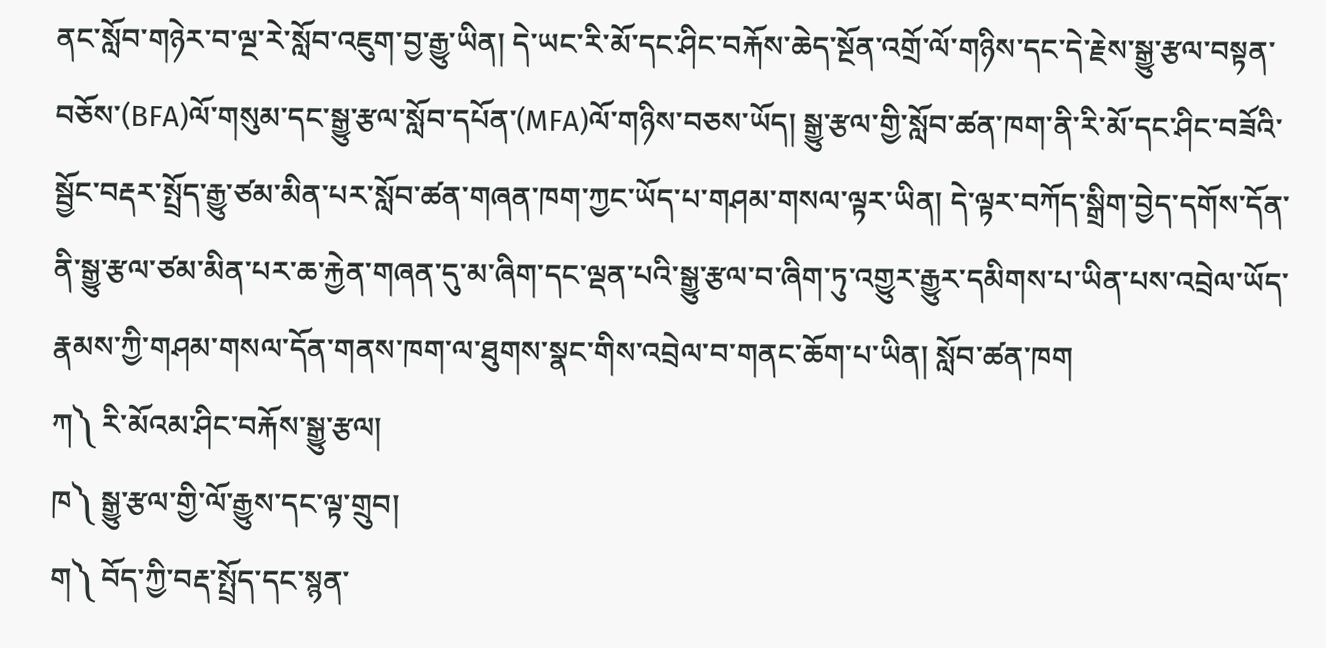ནང་སློབ་གཉེར་བ་ལྔ་རེ་སློབ་འཇུག་བྱ་རྒྱུ་ཡིན། དེ་ཡང་རི་མོ་དང་ཤིང་བརྐོས་ཆེད་སྔོན་འགྲོ་ལོ་གཉིས་དང་དེ་རྗེས་སྒྱུ་རྩལ་བསྟན་བཅོས་(BFA)ལོ་གསུམ་དང་སྒྱུ་རྩལ་སློབ་དཔོན་(MFA)ལོ་གཉིས་བཅས་ཡོད། སྒྱུ་རྩལ་གྱི་སློབ་ཚན་ཁག་ནི་རི་མོ་དང་ཤིང་བཟོའི་སྦྱོང་བརྡར་སྤྲོད་རྒྱུ་ཙམ་མིན་པར་སློབ་ཚན་གཞན་ཁག་ཀྱང་ཡོད་པ་གཤམ་གསལ་ལྟར་ཡིན། དེ་ལྟར་བཀོད་སྒྲིག་བྱེད་དགོས་དོན་ནི་སྒྱུ་རྩལ་ཙམ་མིན་པར་ཆ་རྐྱེན་གཞན་དུ་མ་ཞིག་དང་ལྡན་པའི་སྒྱུ་རྩལ་བ་ཞིག་ཏུ་འགྱུར་རྒྱུར་དམིགས་པ་ཡིན་པས་འབྲེལ་ཡོད་རྣམས་ཀྱི་གཤམ་གསལ་དོན་གནས་ཁག་ལ་ཐུགས་སྣང་གིས་འབྲེལ་བ་གནང་ཆོག་པ་ཡིན། སློབ་ཚན་ཁག
ཀ༽ རི་མོའམ་ཤིང་བརྐོས་སྒྱུ་རྩལ།
ཁ༽ སྒྱུ་རྩལ་གྱི་ལོ་རྒྱུས་དང་ལྟ་གྲུབ།
ག༽ བོད་ཀྱི་བརྡ་སྤྲོད་དང་སྙན་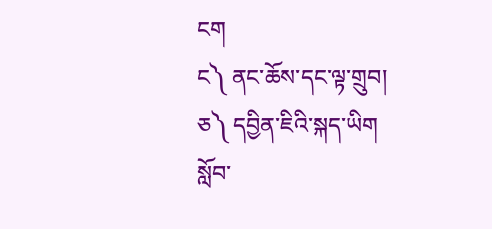ངག
ང༽ ནང་ཆོས་དང་ལྟ་གྲུབ།
ཅ༽ དབྱིན་ཇིའི་སྐད་ཡིག
སློབ་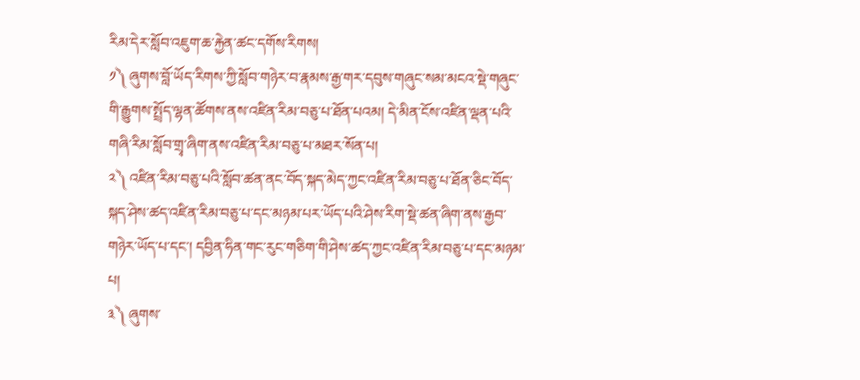རིམ་དེར་སློབ་འཇུག་ཆ་རྐྱེན་ཚང་དགོས་རིགས།
༡༽ ཞུགས་བློ་ཡོད་རིགས་ཀྱི་སློབ་གཉེར་བ་རྣམས་རྒྱ་གར་དབུས་གཞུང་སམ་མངའ་སྡེ་གཞུང་གི་རྒྱུགས་སྤྲོད་ལྷན་ཚོགས་ནས་འཛིན་རིམ་བཅུ་པ་ཐོན་པའམ། དེ་མིན་ངོས་འཛིན་ལྡན་པའི་གཞི་རིམ་སློབ་གྲྭ་ཞིག་ནས་འཛིན་རིམ་བཅུ་པ་མཐར་སོན་པ།
༢༽ འཛིན་རིམ་བཅུ་པའི་སློབ་ཚན་ནང་བོད་སྐད་མེད་ཀྱང་འཛིན་རིམ་བཅུ་པ་ཐོན་ཅིང་བོད་སྐད་ཤེས་ཚད་འཛིན་རིམ་བཅུ་པ་དང་མཉམ་པར་ཡོད་པའི་ཤེས་རིག་སྡེ་ཚན་ཞིག་ནས་རྒྱབ་གཉེར་ཡོད་པ་དང་། དབྱིན་ཧིན་གང་རུང་གཅིག་གི་ཤེས་ཚད་ཀྱང་འཛིན་རིམ་བཅུ་པ་དང་མཉམ་པ།
༣༽ ཞུགས་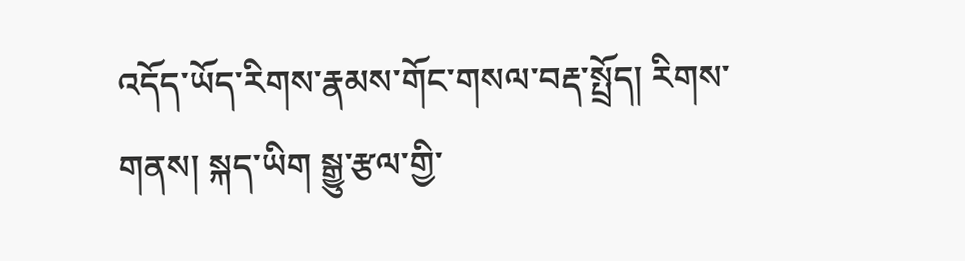འདོད་ཡོད་རིགས་རྣམས་གོང་གསལ་བརྡ་སྤྲོད། རིགས་གནས། སྐད་ཡིག སྒྱུ་རྩལ་གྱི་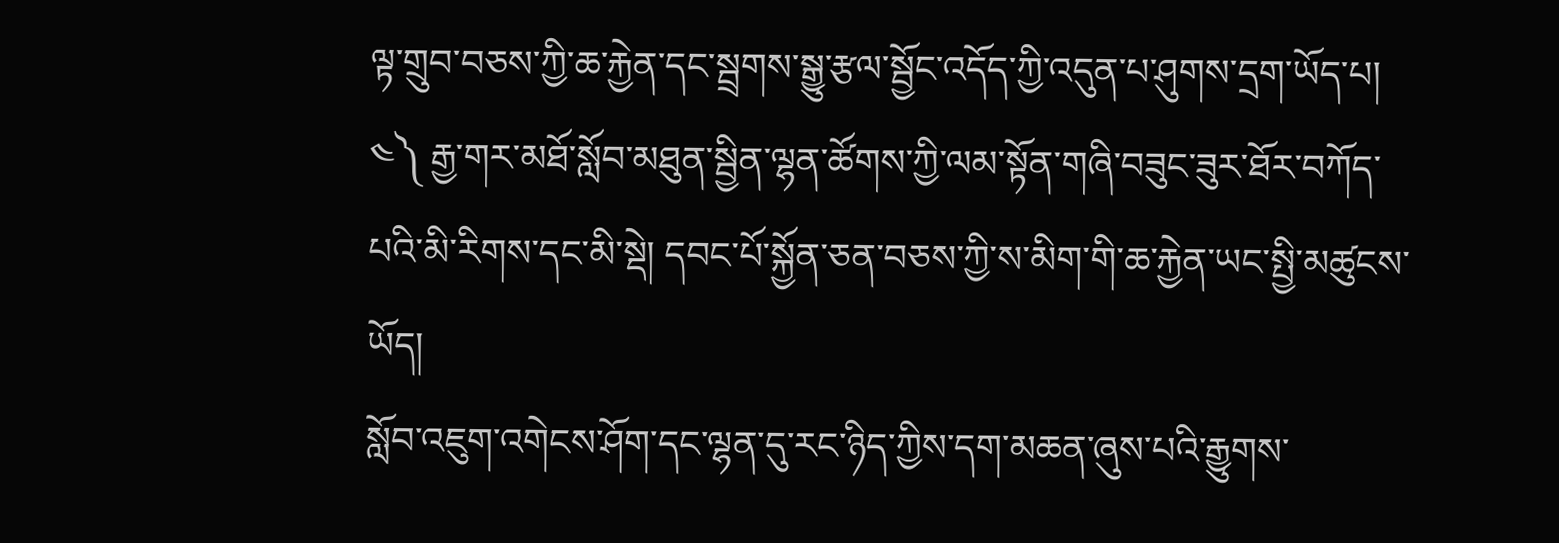ལྟ་གྲུབ་བཅས་ཀྱི་ཆ་རྐྱེན་དང་སྦྲགས་སྒྱུ་རྩལ་སྦྱོང་འདོད་ཀྱི་འདུན་པ་ཤུགས་དྲག་ཡོད་པ།
༤༽ རྒྱ་གར་མཐོ་སློབ་མཐུན་སྦྱིན་ལྷན་ཚོགས་ཀྱི་ལམ་སྟོན་གཞི་བཟུང་ཟུར་ཐོར་བཀོད་པའི་མི་རིགས་དང་མི་སྡེ། དབང་པོ་སྐྱོན་ཅན་བཅས་ཀྱི་ས་མིག་གི་ཆ་རྐྱེན་ཡང་སྤྱི་མཚུངས་ཡོད།
སློབ་འཇུག་འགེངས་ཤོག་དང་ལྷན་དུ་རང་ཉིད་ཀྱིས་དག་མཆན་ཞུས་པའི་རྒྱུགས་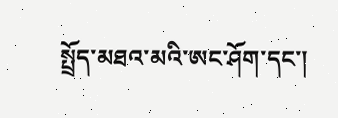སྤྲོད་མཐའ་མའི་ཨང་ཤོག་དང་།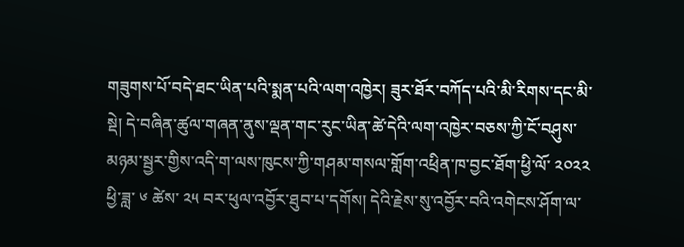གཟུགས་པོ་བདེ་ཐང་ཡིན་པའི་སྨན་པའི་ལག་འཁྱེར། ཟུར་ཐོར་བཀོད་པའི་མི་རིགས་དང་མི་སྡེ། དེ་བཞིན་ཚུལ་གཞན་ནུས་ལྡན་གང་རུང་ཡིན་ཚེ་དེའི་ལག་འཁྱེར་བཅས་ཀྱི་ངོ་བཤུས་མཉམ་སྦྱར་གྱིས་འདི་ག་ལས་ཁུངས་ཀྱི་གཤམ་གསལ་གློག་འཕྲིན་ཁ་བྱང་ཐོག་ཕྱི་ལོ་ ༢༠༢༢ ཕྱི་ཟླ་ ༦ ཚེས་ ༢༥ བར་ཕུལ་འབྱོར་ཐུབ་པ་དགོས། དེའི་རྗེས་སུ་འབྱོར་བའི་འགེངས་ཤོག་ལ་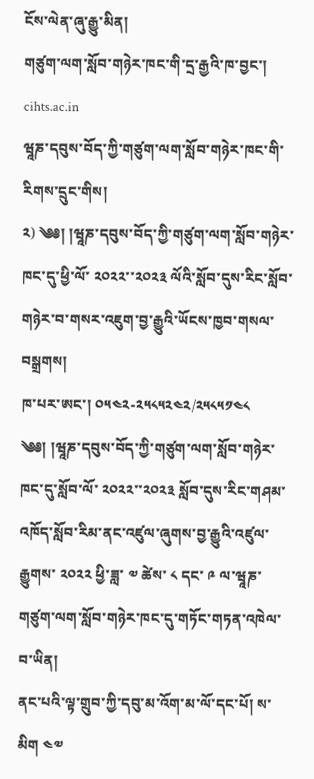ངོས་ལེན་ཞུ་རྒྱུ་མིན།
གཙུག་ལག་སློབ་གཉེར་ཁང་གི་དྲ་རྒྱའི་ཁ་བྱང་། cihts.ac.in
ཝཱཎ་དབུས་བོད་ཀྱི་གཙུག་ལག་སློབ་གཉེར་ཁང་གི་རིགས་དྲུང་གིས།
༢) ༄༅། །ཝཱཎ་དབུས་བོད་ཀྱི་གཙུག་ལག་སློབ་གཉེར་ཁང་དུ་ཕྱི་ལོ་ ༢༠༢༢་་༢༠༢༣ ལོའི་སློབ་དུས་རིང་སློབ་གཉེར་བ་གསར་འཇུག་བྱ་རྒྱུའི་ཡོངས་ཁྱབ་གསལ་བསྒྲགས།
ཁ་པར་ཨང་། ༠༥༤༢-༢༥༨༥༢༤༢/༢༥༨༥༡༤༨
༄༅། །ཝཱཎ་དབུས་བོད་ཀྱི་གཙུག་ལག་སློབ་གཉེར་ཁང་དུ་སློབ་ལོ་ ༢༠༢༢་་༢༠༢༣ སློབ་དུས་རིང་གཤམ་འཁོད་སློབ་རིམ་ནང་འཛུལ་ཞུགས་བྱ་རྒྱུའི་འཛུལ་རྒྱུགས་ ༢༠༢༢ ཕྱི་ཟླ་ ༧ ཚེས་ ༨ དང་ ༩ ལ་ཝཱཎ་གཙུག་ལག་སློབ་གཉེར་ཁང་དུ་གཏོང་གཏན་འཁེལ་བ་ཡིན།
ནང་པའི་ལྟ་གྲུབ་ཀྱི་དབུ་མ་འོག་མ་ལོ་དང་པོ། ས་མིག ༤༧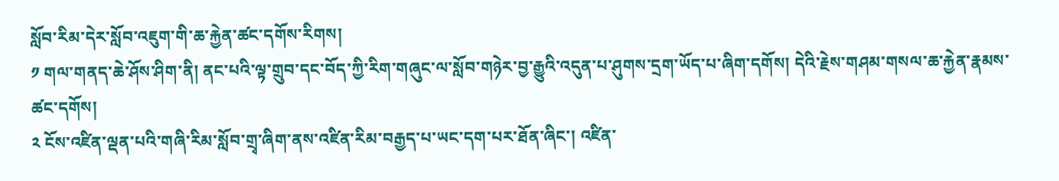སློབ་རིམ་དེར་སློབ་འཇུག་གི་ཆ་རྐྱེན་ཚང་དགོས་རིགས།
༡ གལ་གནད་ཆེ་ཤོས་ཤིག་ནི། ནང་པའི་ལྟ་གྲུབ་དང་བོད་ཀྱི་རིག་གཞུང་ལ་སློབ་གཉེར་བྱ་རྒྱུའི་འདུན་པ་ཤུགས་དྲག་ཡོད་པ་ཞིག་དགོས། དེའི་རྗེས་གཤམ་གསལ་ཆ་རྐྱེན་རྣམས་ཚང་དགོས།
༢ ངོས་འཛིན་ལྡན་པའི་གཞི་རིམ་སློབ་གྲྭ་ཞིག་ནས་འཛིན་རིམ་བརྒྱད་པ་ཡང་དག་པར་ཐོན་ཞིང་། འཛིན་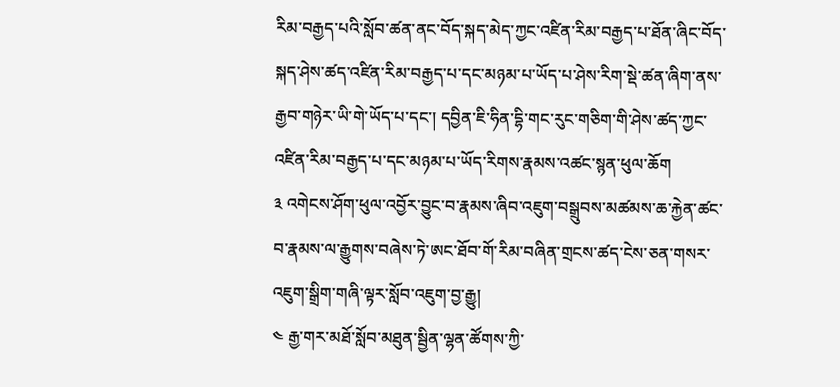རིམ་བརྒྱད་པའི་སློབ་ཚན་ནང་བོད་སྐད་མེད་ཀྱང་འཛིན་རིམ་བརྒྱད་པ་ཐོན་ཞིང་བོད་སྐད་ཤེས་ཚད་འཛིན་རིམ་བརྒྱད་པ་དང་མཉམ་པ་ཡོད་པ་ཤེས་རིག་སྡེ་ཚན་ཞིག་ནས་རྒྱབ་གཉེར་ཡི་གེ་ཡོད་པ་དང་། དབྱིན་ཇི་ཧིན་དྷི་གང་རུང་གཅིག་གི་ཤེས་ཚད་ཀྱང་འཛིན་རིམ་བརྒྱད་པ་དང་མཉམ་པ་ཡོད་རིགས་རྣམས་འཚང་སྙན་ཕུལ་ཆོག
༣ འགེངས་ཤོག་ཕུལ་འབྱོར་བྱུང་བ་རྣམས་ཞིབ་འཇུག་བསྒྲུབས་མཚམས་ཆ་རྐྱེན་ཚང་བ་རྣམས་ལ་རྒྱུགས་བཞེས་ཏེ་ཨང་ཐོབ་གོ་རིམ་བཞིན་གྲངས་ཚད་ངེས་ཅན་གསར་འཇུག་སྒྲིག་གཞི་ལྟར་སློབ་འཇུག་བྱ་རྒྱུ།
༤ རྒྱ་གར་མཐོ་སློབ་མཐུན་སྦྱིན་ལྷན་ཚོགས་ཀྱི་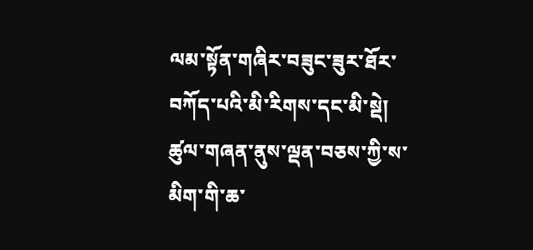ལམ་སྟོན་གཞིར་བཟུང་ཟུར་ཐོར་བཀོད་པའི་མི་རིགས་དང་མི་སྡེ། ཚུལ་གཞན་ནུས་ལྡན་བཅས་ཀྱི་ས་མིག་གི་ཆ་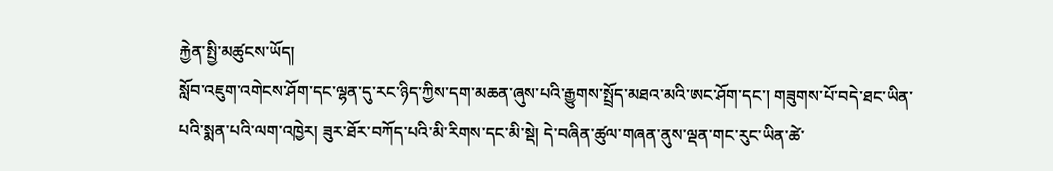རྐྱེན་སྤྱི་མཚུངས་ཡོད།
སློབ་འཇུག་འགེངས་ཤོག་དང་ལྷན་དུ་རང་ཉིད་ཀྱིས་དག་མཆན་ཞུས་པའི་རྒྱུགས་སྤྲོད་མཐའ་མའི་ཨང་ཤོག་དང་། གཟུགས་པོ་བདེ་ཐང་ཡིན་པའི་སྨན་པའི་ལག་འཁྱེར། ཟུར་ཐོར་བཀོད་པའི་མི་རིགས་དང་མི་སྡེ། དེ་བཞིན་ཚུལ་གཞན་ནུས་ལྡན་གང་རུང་ཡིན་ཚེ་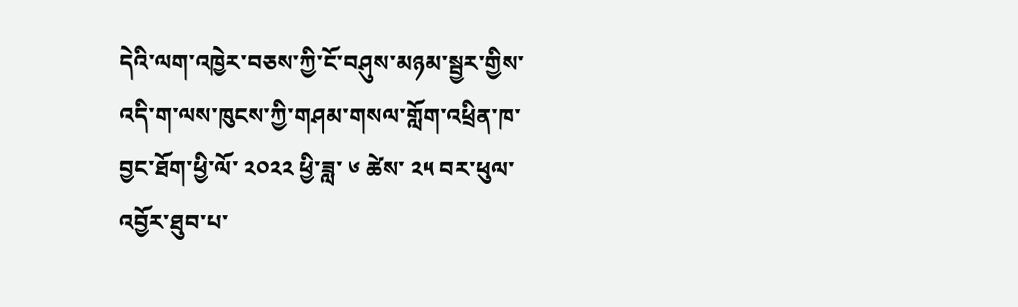དེའི་ལག་འཁྱེར་བཅས་ཀྱི་ངོ་བཤུས་མཉམ་སྦྱར་གྱིས་འདི་ག་ལས་ཁུངས་ཀྱི་གཤམ་གསལ་གློག་འཕྲིན་ཁ་བྱང་ཐོག་ཕྱི་ལོ་ ༢༠༢༢ ཕྱི་ཟླ་ ༦ ཚེས་ ༢༥ བར་ཕུལ་འབྱོར་ཐུབ་པ་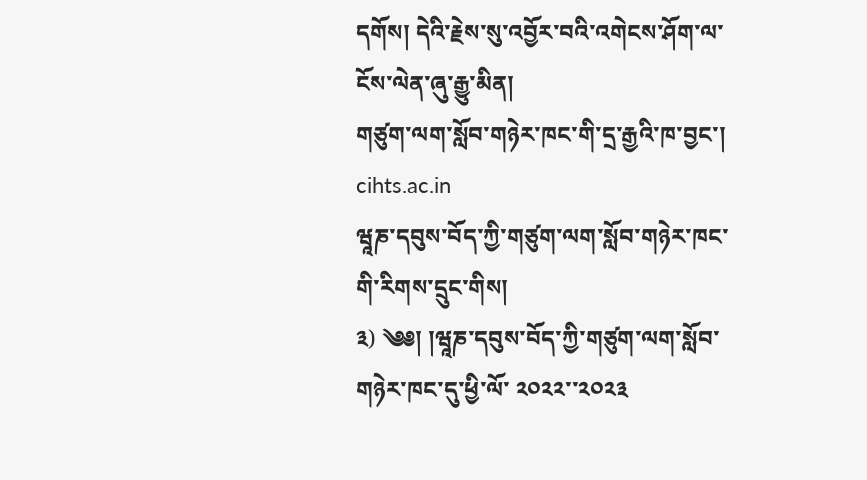དགོས། དེའི་རྗེས་སུ་འབྱོར་བའི་འགེངས་ཤོག་ལ་ངོས་ལེན་ཞུ་རྒྱུ་མིན།
གཙུག་ལག་སློབ་གཉེར་ཁང་གི་དྲ་རྒྱའི་ཁ་བྱང་། cihts.ac.in
ཝཱཎ་དབུས་བོད་ཀྱི་གཙུག་ལག་སློབ་གཉེར་ཁང་གི་རིགས་དྲུང་གིས།
༣) ༄༅། །ཝཱཎ་དབུས་བོད་ཀྱི་གཙུག་ལག་སློབ་གཉེར་ཁང་དུ་ཕྱི་ལོ་ ༢༠༢༢་་༢༠༢༣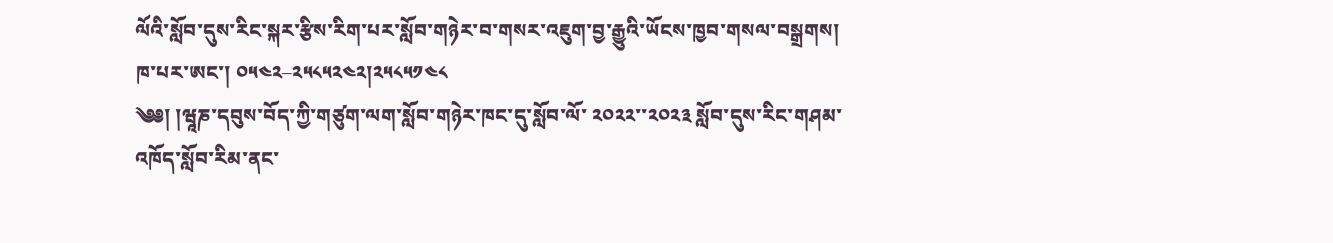ལོའི་སློབ་དུས་རིང་སྐར་རྩིས་རིག་པར་སློབ་གཉེར་བ་གསར་འཇུག་བྱ་རྒྱུའི་ཡོངས་ཁྱབ་གསལ་བསྒྲགས།
ཁ་པར་ཨང་། ༠༥༤༢–༢༥༨༥༢༤༢།༢༥༨༥༡༤༨
༄༅། །ཝཱཎ་དབུས་བོད་ཀྱི་གཙུག་ལག་སློབ་གཉེར་ཁང་དུ་སློབ་ལོ་ ༢༠༢༢་་༢༠༢༣ སློབ་དུས་རིང་གཤམ་འཁོད་སློབ་རིམ་ནང་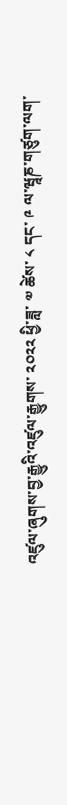འཛུལ་ཞུགས་བྱ་རྒྱུའི་འཛུལ་རྒྱུགས་ ༢༠༢༢ ཕྱི་ཟླ་ ༧ ཚེས་ ༨ དང་ ༩ ལ་ཝཱཎ་གཙུག་ལག་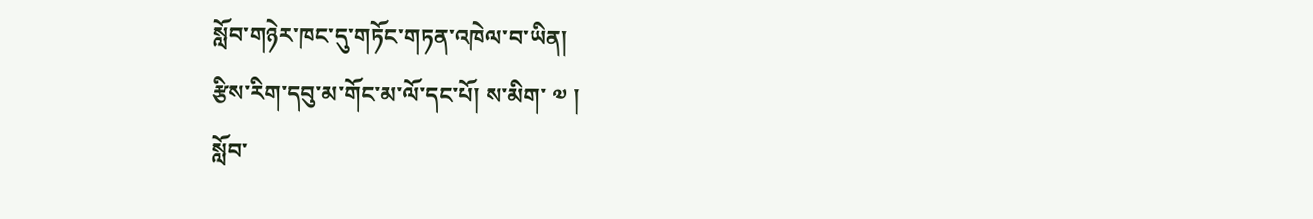སློབ་གཉེར་ཁང་དུ་གཏོང་གཏན་འཁེལ་བ་ཡིན།
རྩིས་རིག་དབུ་མ་གོང་མ་ལོ་དང་པོ། ས་མིག་ ༧ །
སློབ་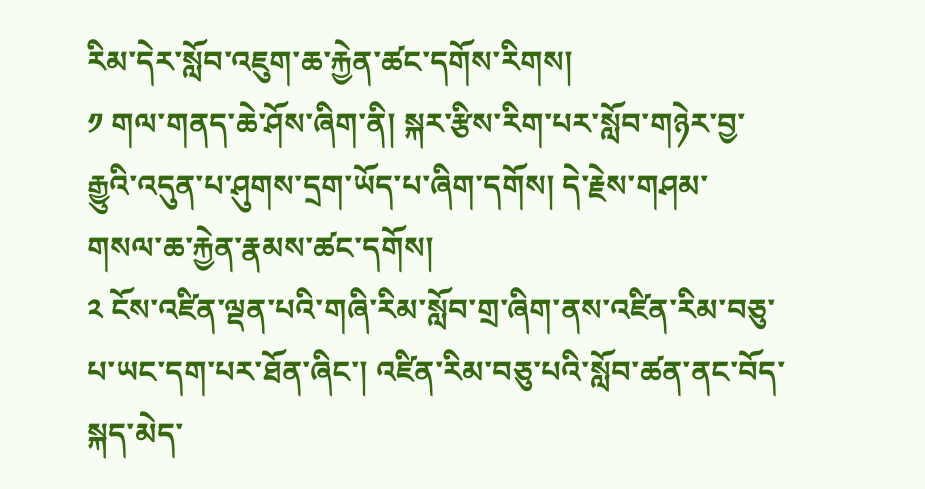རིམ་དེར་སློབ་འཇུག་ཆ་རྐྱེན་ཚང་དགོས་རིགས།
༡ གལ་གནད་ཆེ་ཤོས་ཞིག་ནི། སྐར་རྩིས་རིག་པར་སློབ་གཉེར་བྱ་རྒྱུའི་འདུན་པ་ཤུགས་དྲག་ཡོད་པ་ཞིག་དགོས། དེ་རྗེས་གཤམ་གསལ་ཆ་རྐྱེན་རྣམས་ཚང་དགོས།
༢ ངོས་འཛིན་ལྡན་པའི་གཞི་རིམ་སློབ་གྲ་ཞིག་ནས་འཛིན་རིམ་བཅུ་པ་ཡང་དག་པར་ཐོན་ཞིང་། འཛིན་རིམ་བཅུ་པའི་སློབ་ཚན་ནང་བོད་སྐད་མེད་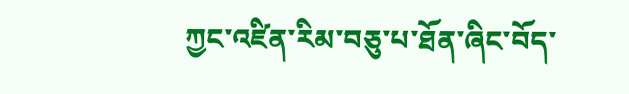ཀྱང་འཛིན་རིམ་བཅུ་པ་ཐོན་ཞིང་བོད་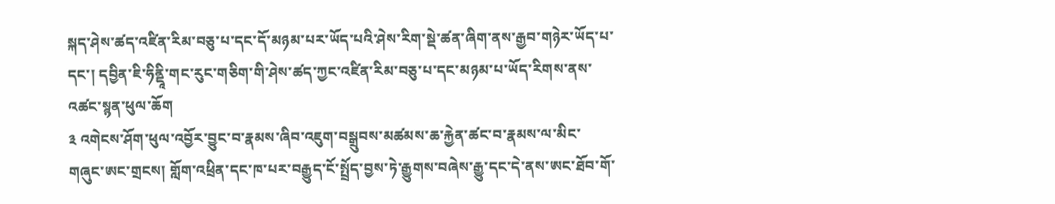སྐད་ཤེས་ཚད་འཛིན་རིམ་བཅུ་པ་དང་དོ་མཉམ་པར་ཡོད་པའི་ཤེས་རིག་སྡེ་ཚན་ཞིག་ནས་རྒྱབ་གཉེར་ཡོད་པ་དང་། དབྱིན་ཇི་ཧིནྡཱི་གང་རུང་གཅིག་གི་ཤེས་ཚད་ཀྱང་འཛིན་རིམ་བཅུ་པ་དང་མཉམ་པ་ཡོད་རིགས་ནས་འཚང་སྙན་ཕུལ་ཆོག
༣ འགེངས་ཤོག་ཕུལ་འབྱོར་བྱུང་བ་རྣམས་ཞིབ་འཇུག་བསྒྲུབས་མཚམས་ཆ་རྐྱེན་ཚང་བ་རྣམས་ལ་མིང་གཞུང་ཨང་གྲངས། གློག་འཕྲིན་དང་ཁ་པར་བརྒྱུད་ངོ་སྤྲོད་བྱས་ཏེ་རྒྱུགས་བཞེས་རྒྱུ་དང་དེ་ནས་ཨང་ཐོབ་གོ་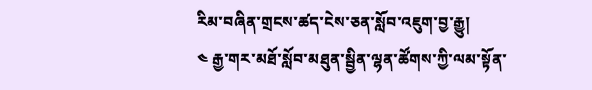རིམ་བཞིན་གྲངས་ཚད་ངེས་ཅན་སློབ་འཇུག་བྱ་རྒྱུ།
༤ རྒྱ་གར་མཐོ་སློབ་མཐུན་སྦྱིན་ལྷན་ཚོགས་ཀྱི་ལམ་སྟོན་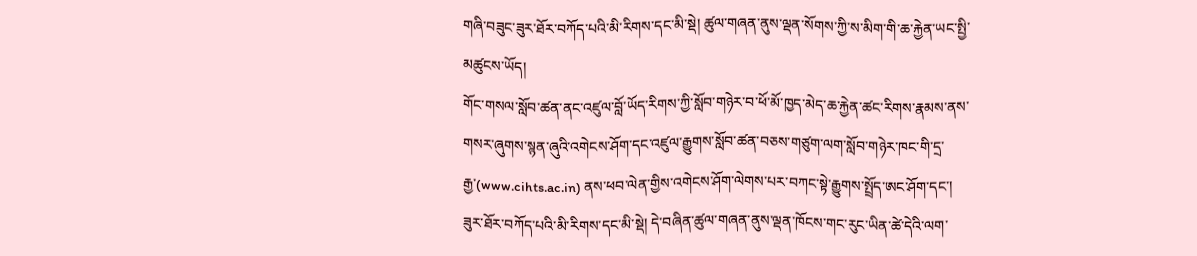གཞི་བཟུང་ཟུར་ཐོར་བཀོད་པའི་མི་རིགས་དང་མི་སྡེ། ཚུལ་གཞན་ནུས་ལྡན་སོགས་ཀྱི་ས་མིག་གི་ཆ་རྐྱེན་ཡང་སྤྱི་མཚུངས་ཡོད།
གོང་གསལ་སློབ་ཚན་ནང་འཛུལ་བློ་ཡོད་རིགས་ཀྱི་སློབ་གཉེར་བ་ཕོ་མོ་ཁྱད་མེད་ཆ་རྐྱེན་ཚང་རིགས་རྣམས་ནས་གསར་ཞུགས་སྙན་ཞུའི་འགེངས་ཤོག་དང་འཛུལ་རྒྱུགས་སློབ་ཚན་བཅས་གཙུག་ལག་སློབ་གཉེར་ཁང་གི་དྲ་རྒྱ་(www.cihts.ac.in) ནས་ཕབ་ལེན་གྱིས་འགེངས་ཤོག་ལེགས་པར་བཀང་སྟེ་རྒྱུགས་སྤྲོད་ཨང་ཤོག་དང་། ཟུར་ཐོར་བཀོད་པའི་མི་རིགས་དང་མི་སྡེ། དེ་བཞིན་ཚུལ་གཞན་ནུས་ལྡན་ཁོངས་གང་རུང་ཡིན་ཚེ་དེའི་ལག་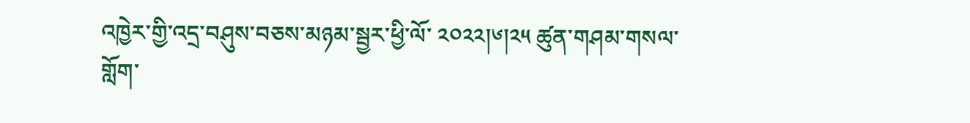འཁྱེར་གྱི་འདྲ་བཤུས་བཅས་མཉམ་སྦྱར་ཕྱི་ལོ་ ༢༠༢༢།༦།༢༥ ཚུན་གཤམ་གསལ་གློག་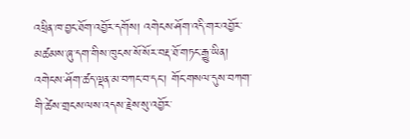འཕྲིན་ཁ་བྱང་ཐོག་འབྱོར་དགོས། འགེངས་ཤོག་འདི་གར་འབྱོར་མཚམས་ཞུ་དག་གིས་ཁུངས་སོ་སོར་བརྡ་ཐོ་གཏང་རྒྱུ་ཡིན།
འགེངས་ཤོག་ཚད་ལྡན་མ་བཀང་བ་དང་། གོང་གསལ་དུས་བཀག་གི་ཚེས་གྲངས་ལས་འདས་རྗེས་སུ་འབྱོར་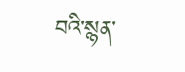བའི་སྙན་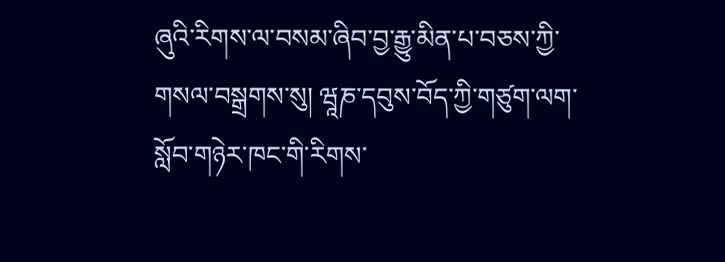ཞུའི་རིགས་ལ་བསམ་ཞིབ་བྱ་རྒྱུ་མིན་པ་བཅས་ཀྱི་གསལ་བསྒྲགས་སུ། ཝཱཎ་དབུས་བོད་ཀྱི་གཙུག་ལག་སློབ་གཉེར་ཁང་གི་རིགས་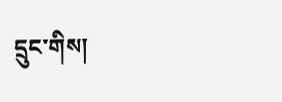དྲུང་གིས།